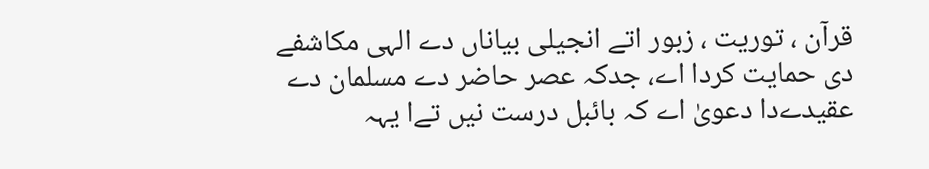قرآن ، توریت ، زبور اتے انجیلی بیاناں دے الہی مکاشفے دی حمایت کردا اے، جدکہ عصر حاضر دے مسلمان دے عقیدےدا دعویٰ اے کہ بائبل درست نیں تےا یہہ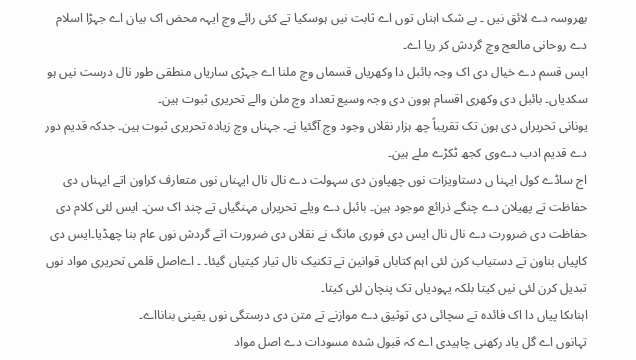بھروسہ دے لائق نیں ۔ بے شک اہناں توں اے ثابت نیں ہوسکیا تے کئی رائے وچ ایہہ محض اک بیان اے جہڑا اسلام دے روحانی مالعج وچ گردش کر ریا اے۔
ایس قسم دے خیال دی اک وجہ بائبل دا وکھریاں قسماں وچ ملنا اے جہڑی ساریاں منطقی طور نال درست نیں ہو سکدیاں۔ بائبل دی وکھری اقسام ہوون دی وجہ وسیع تعداد وچ ملن والے تحریری ثبوت ہین۔
یونانی تحریراں دی ہون تک تقریباً چھ ہزار نقلاں وجود وچ آگئیا نے۔ جہناں وچ زیادہ تحریری ثبوت ہین۔ جدکہ قدیم دور دے قدیم ادب دےوی کجھ ٹکڑے ملے ہین۔
اج ساڈے کول ایہنا ں دستاویزات نوں چھپاون دی سہولت دے نال نال ایہناں نوں متعارف کراون اتے ایہناں دی حفاظت تے پھیلان دے چنگے ذرائع موجود ہین۔ بائبل دے ویلے تحریراں مہنگیاں تے چند اک سن۔ ایس لئی کلام دی حفاظت دی ضرورت دے نال نال ایس دی فوری مانگ نے نقلاں دی ضرورت اتے گردش نوں عام بنا چھڈیا۔ایس دی کاپیاں بناون تے دستیاب کرن لئی اہم کتاباں قوانین تے تکنیک نال تیار کیتیاں گیئا۔ ۔ اےاصل قلمی تحریری مواد نوں تبدیل کرن لئی نیں کیتا بلکہ یہودیاں تک پنچان لئی کیتا۔
اہناںکا پیاں دا اک فائدہ تے سچائی دی توثیق دے موازنے تے متن دی درستگی نوں یقینی بنانااے۔
تہانوں اے گل یاد رکھنی چاہیدی اے کہ قبول شدہ مسودات دے اصل مواد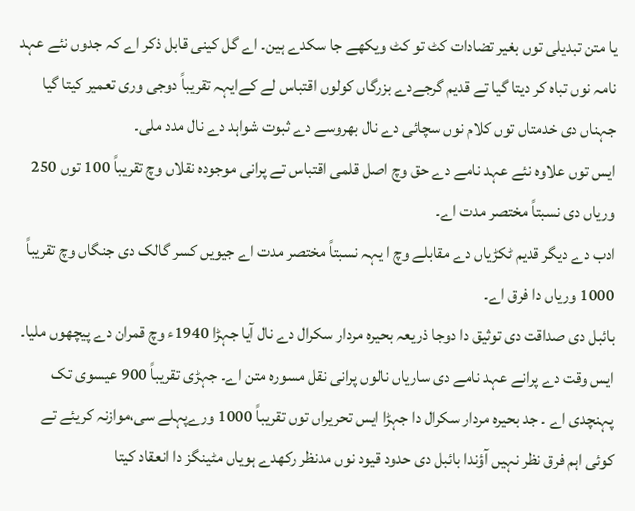یا متن تبدیلی توں بغیر تضادات کٹ تو کٹ ویکھے جا سکدے ہین۔ اے گل کینی قابل ذکر اے کہ جدوں نئے عہد نامہ نوں تباہ کر دیتا گیا تے قدیم گرجےدے بزرگاں کولوں اقتباس لے کےایہہ تقریباً دوجی وری تعمیر کیتا گیا جہناں دی خدمتاں توں کلام نوں سچائی دے نال بھروسے دے ثبوت شواہد دے نال مدد ملی۔
ایس توں علاوہ نئے عہد نامے دے حق وچ اصل قلمی اقتباس تے پرانی موجودہ نقلاں وچ تقریباً 100 توں 250 وریاں دی نسبتاً مختصر مدت اے۔
ادب دے دیگر قدیم ٹکڑیاں دے مقابلے وچ ا یہہ نسبتاً مختصر مدت اے جیویں کسر گالک دی جنگاں وچ تقریباً 1000 وریاں دا فرق اے۔
بائبل دی صداقت دی توثیق دا دوجا ذریعہ بحیرہ مردار سکرال دے نال آیا جہڑا 1940ء وچ قمران دے پیچھوں ملیا۔
ایس وقت دے پرانے عہد نامے دی ساریاں نالوں پرانی نقل مسورہ متن اے۔ جہڑی تقریباً 900 عیسوی تک پہنچدی اے ۔ جد بحیرہ مردار سکرال دا جہڑا ایس تحریراں توں تقریباً 1000 ورےپہلے سی،موازنہ کریئے تے کوئی اہم فرق نظر نہیں آؤندا بائبل دی حدود قیود نوں مدنظر رکھدے ہویاں مٹینگز دا انعقاد کیتا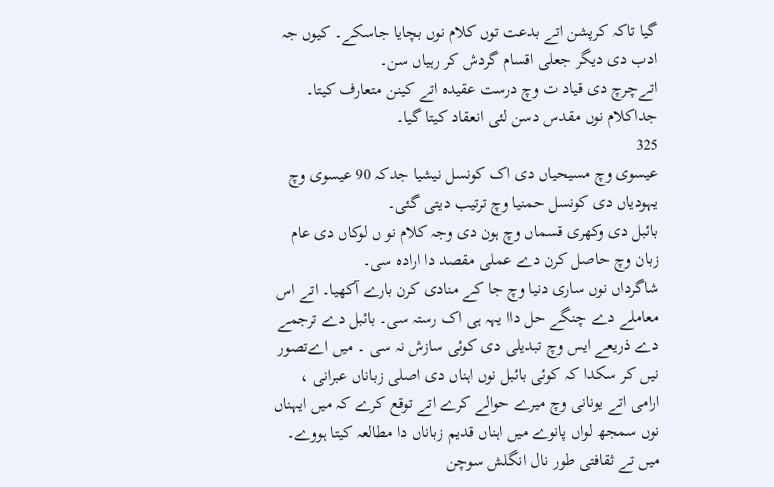گیا تاکہ کرپشن اتے بدعت توں کلام نوں بچایا جاسکے۔ کیوں جہ ادب دی دیگر جعلی اقسام گردش کر رہیاں سن۔
اتےچرچ دی قیاد ت وچ درست عقیدہ اتے کینن متعارف کیتا۔ جداکلام نوں مقدس دسن لئی انعقاد کیتا گیا۔
325
عیسوی وچ مسیحیاں دی اک کونسل نیشیا جدکہ 90 عیسوی وچ یہودیاں دی کونسل حمنیا وچ ترتیب دیتی گئی۔
بائبل دی وکھری قسماں وچ ہون دی وجہ کلام نو ں لوکاں دی عام زبان وچ حاصل کرن دے عملی مقصد دا ارادہ سی۔
شاگرداں نوں ساری دنیا وچ جا کے منادی کرن بارے آکھیا۔ اتے اس معاملے دے چنگے حل داا یہہ ہی اک رستہ سی۔ بائبل دے ترجمے دے ذریعے ایس وچ تبدیلی دی کوئی سازش نہ سی ۔ میں اےتصور نیں کر سکدا کہ کوئی بائبل نوں اہناں دی اصلی زباناں عبرانی ، ارامی اتے یونانی وچ میرے حوالے کرے اتے توقع کرے کہ میں ایہناں نوں سمجھ لواں پانوے میں اہناں قدیم زباناں دا مطالعہ کیتا ہووے۔ میں تے ثقافتی طور نال انگلش سوچن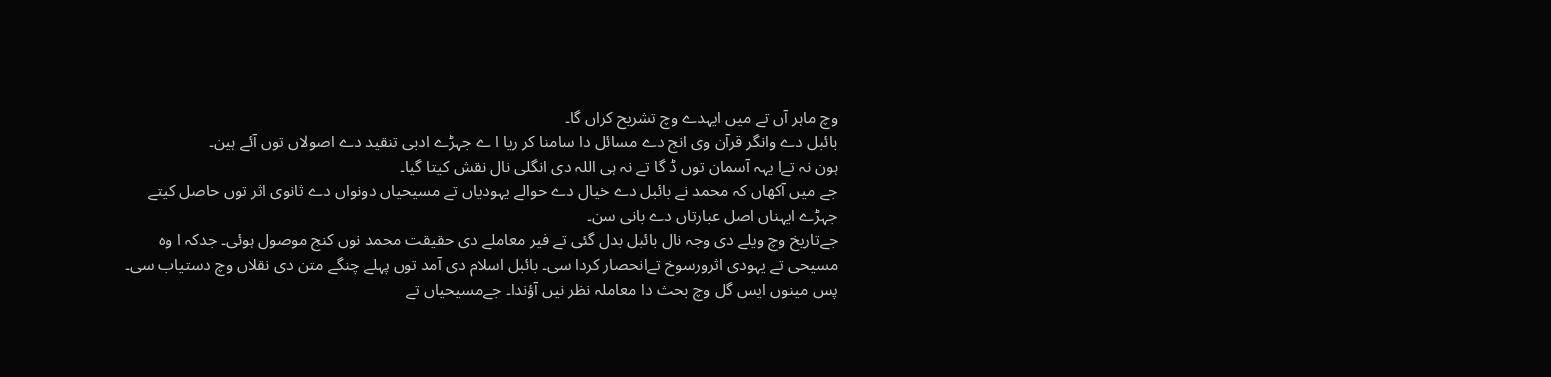وچ ماہر آں تے میں ایہدے وچ تشریح کراں گا۔
بائبل دے وانگر قرآن وی انج دے مسائل دا سامنا کر ریا ا ے جہڑے ادبی تنقید دے اصولاں توں آئے ہین۔
ہون نہ تےا یہہ آسمان توں ڈ گا تے نہ ہی اللہ دی انگلی نال نقش کیتا گیا۔
جے میں آکھاں کہ محمد نے بائبل دے خیال دے حوالے یہودیاں تے مسیحیاں دونواں دے ثانوی اثر توں حاصل کیتے جہڑے ایہناں اصل عبارتاں دے بانی سن۔
جےتاریخ وچ ویلے دی وجہ نال بائبل بدل گئی تے فیر معاملے دی حقیقت محمد نوں کنج موصول ہوئی۔ جدکہ ا وہ مسیحی تے یہودی اثرورسوخ تےانحصار کردا سی۔ بائبل اسلام دی آمد توں پہلے چنگے متن دی نقلاں وچ دستیاب سی۔ پس مینوں ایس گل وچ بحث دا معاملہ نظر نیں آؤندا۔ جےمسیحیاں تے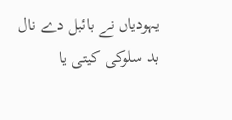یہودیاں نے بائبل دے نال بد سلوکی کیتی یا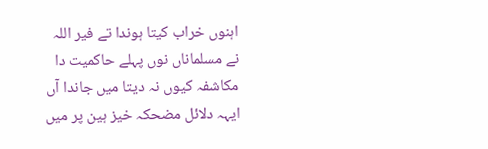اہنوں خراب کیتا ہوندا تے فیر اللہ نے مسلماناں نوں پہلے حاکمیت دا مکاشفہ کیوں نہ دیتا میں جاندا آں ایہہ دلائل مضحکہ خیز ہین پر میں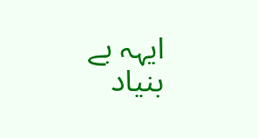ایہہ بے بنیاد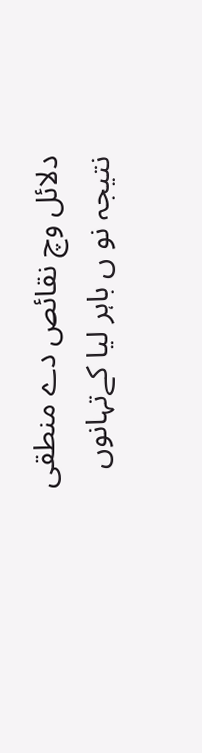دلائل وچ نقائص دے منطقی نتیجہ نو ں باہر لیا کےتہانوں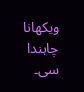ویکھانا چاہندا سی۔